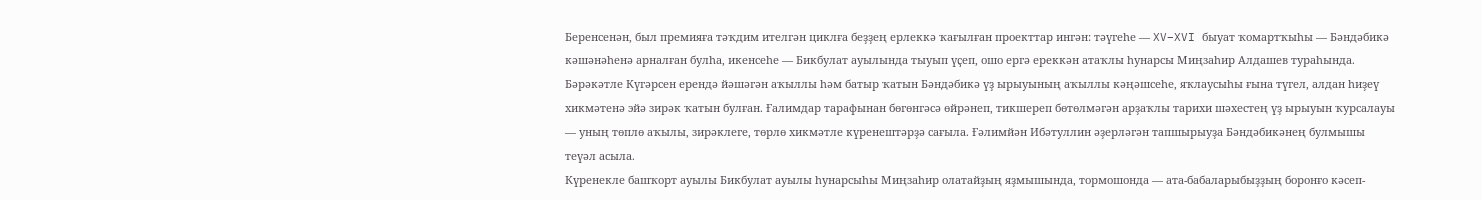Беренсенән, был премияға тәҡдим ителгән циклға беҙҙең ерлеккә ҡағылған проекттар ингән: тәүгеһе — XV–XVI быуат ҡомартҡыһы — Бәндәбикә кәшәнәһенә арналған булһа, икенсеһе — Бикбулат ауылында тыуып үҫеп, ошо ергә ереккән атаҡлы һунарсы Миңзаһир Алдашев тураһында.
Бәрәкәтле Күгәрсен ерендә йәшәгән аҡыллы һәм батыр ҡатын Бәндәбикә үҙ ырыуының аҡыллы кәңәшсеһе, яҡлаусыһы ғына түгел, алдан һиҙеү хикмәтенә эйә зирәк ҡатын булған. Ғалимдар тарафынан бөгөнгәсә өйрәнеп, тикшереп бөтөлмәгән арҙаҡлы тарихи шәхестең үҙ ырыуын ҡурсалауы — уның төплө аҡылы, зирәклеге, төрлө хикмәтле күренештәрҙә сағыла. Ғәлимйән Ибәтуллин әҙерләгән тапшырыуҙа Бәндәбикәнең булмышы теүәл асыла.
Күренекле башҡорт ауылы Бикбулат ауылы һунарсыһы Миңзаһир олатайҙың яҙмышында, тормошонда — ата-бабаларыбыҙҙың боронғо кәсеп-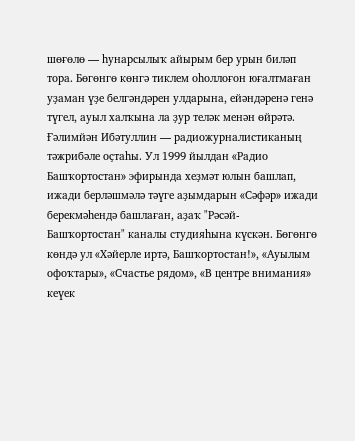шөғөлө — һунарсылыҡ айырым бер урын биләп тора. Бөгөнгө көнгә тиклем оһоллоғон юғалтмаған уҙаман үҙе белгәндәрен улдарына, ейәндәренә генә түгел, ауыл халҡына ла ҙур теләк менән өйрәтә.
Ғәлимйән Ибәтуллин — радиожурналистиканың тәжрибәле оҫтаһы. Ул 1999 йылдан «Радио Башҡортостан» эфирында хеҙмәт юлын башлап, ижади берләшмәлә тәүге аҙымдарын «Сәфәр» ижади берекмәһендә башлаған, аҙаҡ "Рәсәй- Башҡортостан" каналы студияһына күскән. Бөгөнгө көндә ул «Хәйерле иртә, Башҡортостан!», «Ауылым офоҡтары», «Счастье рядом», «В центре внимания» кеүек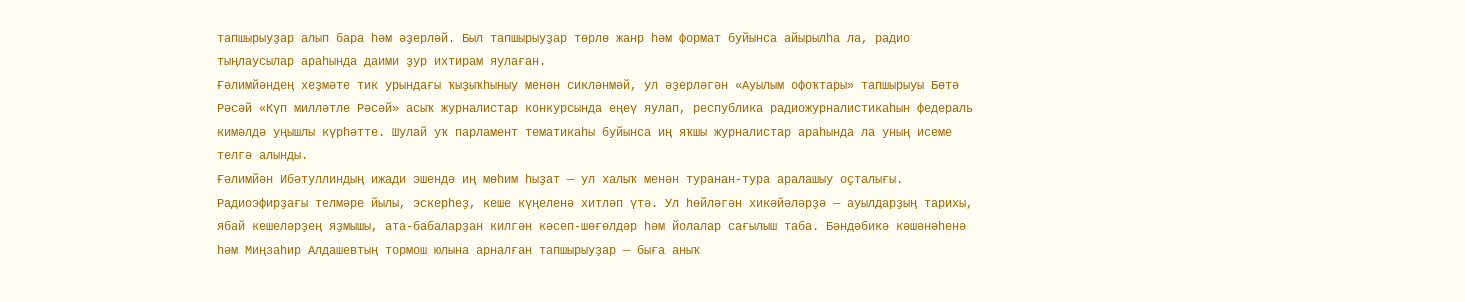тапшырыуҙар алып бара һәм әҙерләй. Был тапшырыуҙар төрлө жанр һәм формат буйынса айырылһа ла, радио тыңлаусылар араһында даими ҙур ихтирам яулаған.
Ғәлимйәндең хеҙмәте тик урындағы ҡыҙыҡһыныу менән сикләнмәй, ул әҙерләгән «Ауылым офоҡтары» тапшырыуы Бөтә Рәсәй «Күп милләтле Рәсәй» асыҡ журналистар конкурсында еңеү яулап, республика радиожурналистикаһын федераль кимәлдә уңышлы күрһәтте. Шулай уҡ парламент тематикаһы буйынса иң яҡшы журналистар араһында ла уның исеме телгә алынды.
Ғәлимйән Ибәтуллиндың ижади эшендә иң мөһим һыҙат — ул халыҡ менән туранан-тура аралашыу оҫталығы. Радиоэфирҙағы телмәре йылы, эскерһеҙ, кеше күңеленә хитләп үтә. Ул һөйләгән хикәйәләрҙә — ауылдарҙың тарихы, ябай кешеләрҙең яҙмышы, ата-бабаларҙан килгән кәсеп-шөғөлдәр һәм йолалар сағылыш таба. Бәндәбикә кәшәнәһенә һәм Миңзаһир Алдашевтың тормош юлына арналған тапшырыуҙар — быға аныҡ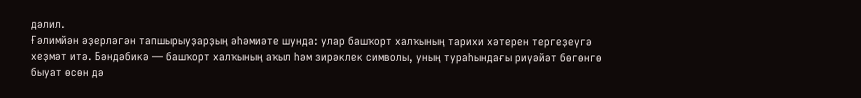дәлил.
Ғәлимйән әҙерләгән тапшырыуҙарҙың әһәмиәте шунда: улар башҡорт халҡының тарихи хәтерен тергеҙеүгә хеҙмәт итә. Бәндәбикә — башҡорт халҡының аҡыл һәм зирәклек символы, уның тураһындағы риүәйәт бөгөнгө быуат өсөн дә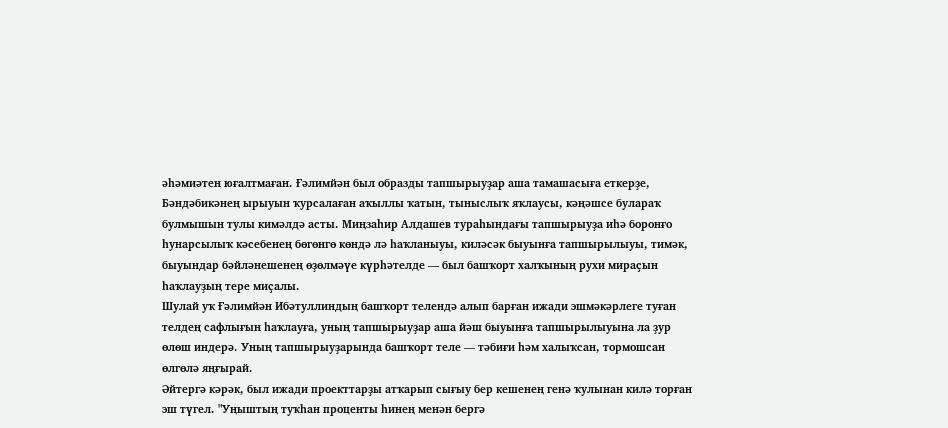әһәмиәтен юғалтмаған. Ғәлимйән был образды тапшырыуҙар аша тамашасыға еткерҙе, Бәндәбикәнең ырыуын ҡурсалаған аҡыллы ҡатын, тыныслыҡ яҡлаусы, кәңәшсе булараҡ булмышын тулы кимәлдә асты. Миңзаһир Алдашев тураһындағы тапшырыуҙа иһә боронғо һунарсылыҡ кәсебенең бөгөнгө көндә лә һаҡланыуы, киләсәк быуынға тапшырылыуы, тимәк, быуындар бәйләнешенең өҙөлмәүе күрһәтелде — был башҡорт халҡының рухи мираҫын һаҡлауҙың тере миҫалы.
Шулай уҡ Ғәлимйән Ибәтуллиндың башҡорт телендә алып барған ижади эшмәкәрлеге туған телдең сафлығын һаҡлауға, уның тапшырыуҙар аша йәш быуынға тапшырылыуына ла ҙур өлөш индерә. Уның тапшырыуҙарында башҡорт теле — тәбиғи һәм халыҡсан, тормошсан өлгөлә яңғырай.
Әйтергә кәрәк, был ижади проекттарҙы атҡарып сығыу бер кешенең генә ҡулынан килә торған эш түгел. "Уңыштың туҡһан проценты һинең менән бергә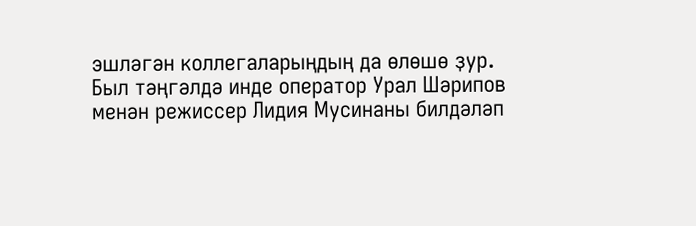эшләгән коллегаларыңдың да өлөшө ҙур. Был тәңгәлдә инде оператор Урал Шәрипов менән режиссер Лидия Мусинаны билдәләп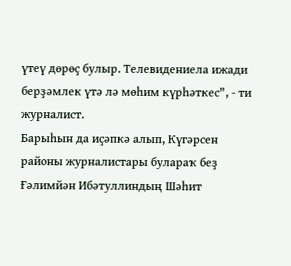үтеү дөрөҫ булыр. Телевидениела ижади берҙәмлек үтә лә мөһим күрһәткес", - ти журналист.
Барыһын да иҫәпкә алып, Күгәрсен районы журналистары булараҡ беҙ Ғәлимйән Ибәтуллиндың Шәһит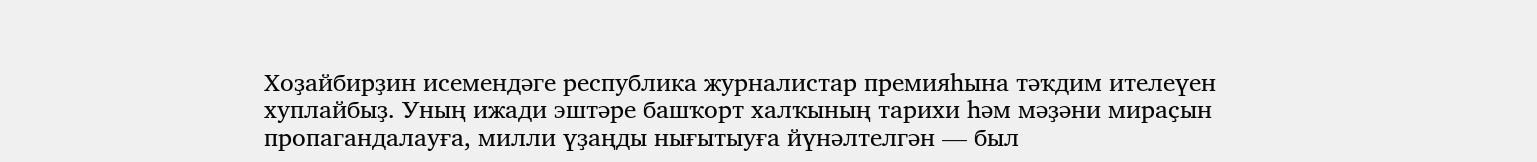Хоҙайбирҙин исемендәге республика журналистар премияһына тәҡдим ителеүен хуплайбыҙ. Уның ижади эштәре башҡорт халҡының тарихи һәм мәҙәни мираҫын пропагандалауға, милли үҙаңды нығытыуға йүнәлтелгән — был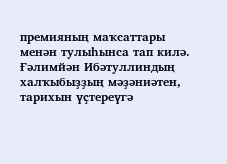премияның маҡсаттары менән тулыһынса тап килә.
Ғәлимйән Ибәтуллиндың халҡыбыҙҙың мәҙәниәтен, тарихын үҫтереүгә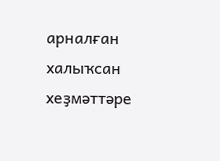арналған халыҡсан хеҙмәттәре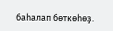баһалап бөткөһөҙ.